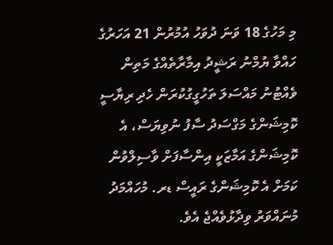މި މަހުގެ 18 ވަނަ ދުވަހު އުމުރުން 21 އަހަރުގެ ހައްވާ ޔުމްނު ރަޝީދު އިމާރާތެއްގެ މަތިން ވެއްޓުނު މައްސަލަ ތަހުގީގުކުރަން ހެދި ރިޔާސީ ކޮމިޝަންގެ މަގްސަދު ސާފު ނުވިޔަސް، އެ ކޮމިޝަންގެ އަމާޒަކީ އިންސާފަށް ވާސިލްވުން ކަމަށް އެ ކޮމިޝަންގެ ރައީސް ޑރ. މުހައްމަދު މުނައްވަރު ވިދާޅުވެއްޖެ އެވެ.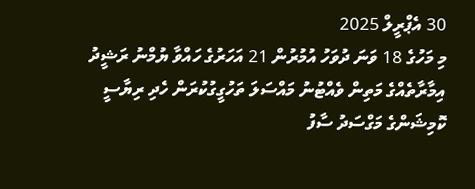30 އެޕްރީލް 2025
މި މަހުގެ 18 ވަނަ ދުވަހު އުމުރުން 21 އަހަރުގެ ހައްވާ ޔުމްނު ރަޝީދު އިމާރާތެއްގެ މަތިން ވެއްޓުނު މައްސަލަ ތަހުގީގުކުރަން ހެދި ރިޔާސީ ކޮމިޝަންގެ މަގްސަދު ސާފު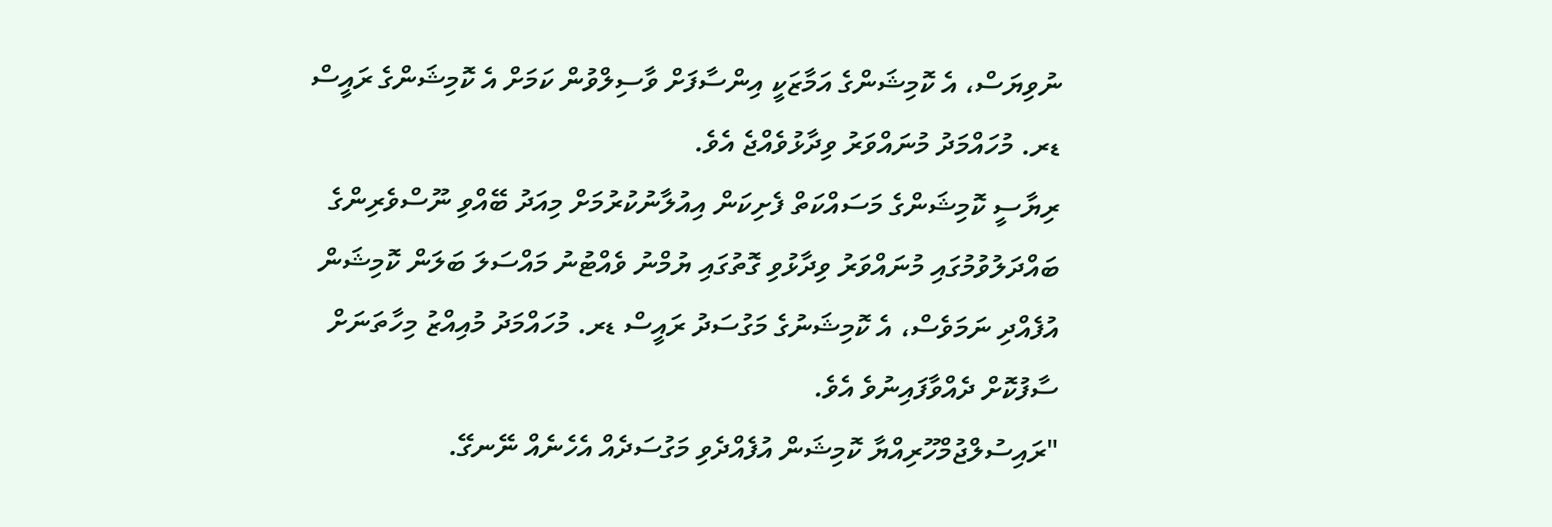ނުވިޔަސް، އެ ކޮމިޝަންގެ އަމާޒަކީ އިންސާފަށް ވާސިލްވުން ކަމަށް އެ ކޮމިޝަންގެ ރައީސް ޑރ. މުހައްމަދު މުނައްވަރު ވިދާޅުވެއްޖެ އެވެ.
ރިޔާސީ ކޮމިޝަންގެ މަސައްކަތް ފެށިކަން އިއުލާނުކުރުމަށް މިއަދު ބޭއްވި ނޫސްވެރިންގެ ބައްދަލުވުމުގައި މުނައްވަރު ވިދާޅުވި ގޮތުގައި ޔުމްނު ވެއްޓުނު މައްސަލަ ބަލަން ކޮމިޝަން އުފެއްދި ނަމަވެސް، އެ ކޮމިޝަނުގެ މަގުސަދު ރައީސް ޑރ. މުހައްމަދު މުއިއްޒު މިހާތަނަށް ސާފުކޮށް ދެއްވާފައިނުވެ އެވެ.
"ރައިސުލްޖުމްހޫރިއްޔާ ކޮމިޝަން އުފެއްދެވި މަގުސަދެއް އެހެނެއް ނޭނގޭ.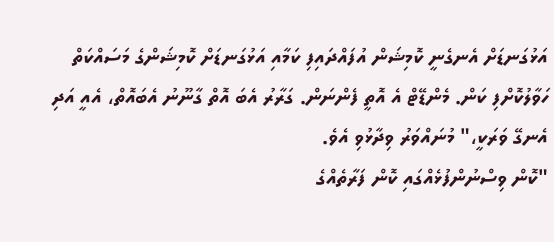އަޅުގަނޑަށް އެނގެނީ ކޮމިޝަން އުފައްދައިފި ކަމާއި އަޅުގަނޑަށް ކޮމިޝަންގެ މަސައްކަތް ހަވާލުކޮށްފި ކަން. މެންޑޭޓް އެ އޮތީ ފެންނަން. ގަރާރު އެބަ އޮތް ގާނޫނު އެބައޮތް، އެއީ އަދި އެނގޭ ވަރަކީ،" މުނައްވަރު ވިދާޅުވި އެވެ.
"ކޮން ވިސްނުންފުޅެއްގައި ކޮން ފަރާތެއްގެ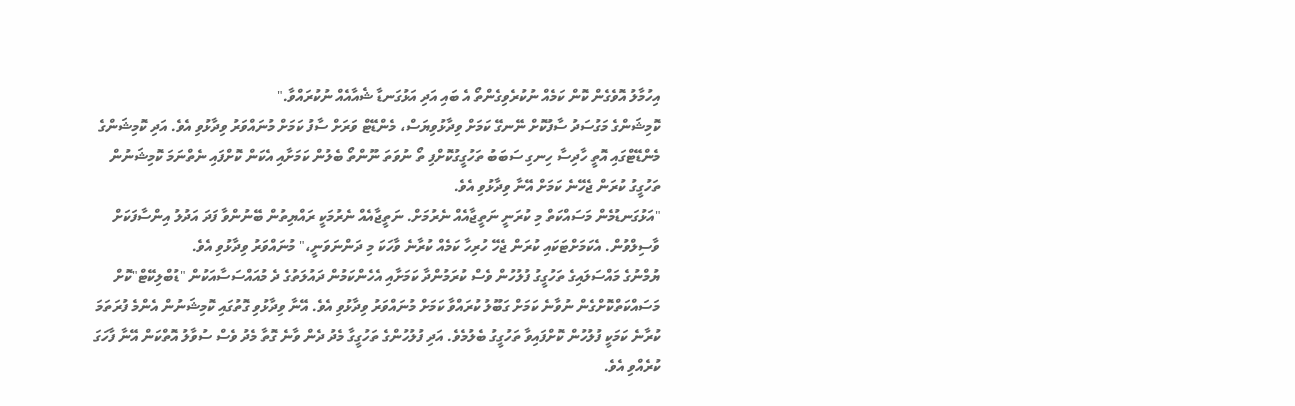އިހުމާލު އޮވެގެން ކޮން ކަމެއް ނުކުރެވިގެންތޯ އެ ބައި އަދި އަޅުގަނޑާ ޝެއާއެއް ނުކުރައްވާ."
ކޮމިޝަންގެ މަގުސަދު ސާފުކޮށް ނޭނގޭ ކަމަށް ވިދާޅުވިޔަސް، މެންޑޭޓް ވަރަށް ސާފު ކަމަށް މުނައްވަރު ވިދާޅުވި އެވެ. އަދި ކޮމިޝަންގެ މެންޑޭޓްގައި އޮތީ ހާދިސާ ހިނގި ސަބަބު ތަހުގީގުކޮށްފި ތޯ ނުވަތަ ނޫންތޯ ބެލުން ކަމަށާއި އެކަން ކޮށްފައި ނެތްނަމަ ކޮމިޝަނުން ތަހުގީގު ކުރަން ޖެހޭނެ ކަމަށް އޭނާ ވިދާޅުވި އެވެ.
"އަޅުގަނޑުމެން މަސައްކަތް މި ކުރަނީ ނަތީޖާއެއް ނެރުމަށް. ނަތީޖާއެއް ނެރުމަކީ ރައްޔިތުން ބޭނުންވާ ފަދަ އަދުލު އިންސާފަކަށް ވާސިލްވުން. އެކަމަށްޓަކައި ކުރަން ޖެހޭ ހުރިހާ ކަމެއް ކުރާނެ ވާހަކަ މި ދަންނަވަނީ،" މުނައްވަރު ވިދާޅުވި އެވެ.
ޔުމްނުގެ މައްސަލައިގެ ތަހުގީގު ފުލުހުން ވެސް ކުރަމުންދާ ކަމަށާއި އެހެންކަމުން ދައުލަތުގެ ދެ މުއައްސަސާއަކުން "ޑުބްލިކޭޓް"ކޮށް މަސައްކަތްކޮށްގެން ނުވާނެ ކަމަށް ގަބޫލު ކުރައްވާ ކަމަށް މުނައްވަރު ވިދާޅުވި އެވެ. އޭނާ ވިދާޅުވި ގޮތުގައި ކޮމިޝަނުން އެންމެ ފުރަތަމަ ކުރާނެ ކަމަކީ ފުލުހުން ކޮށްފައިވާ ތަހުގީގު ބެލުމެވެ. އަދި ފުލުހުންގެ ތަހުގީގާ މެދު ދެން ވާނެ ގޮތާ މެދު ވެސް ސުވާލު އޮތްކަން އޭނާ ފާހަގަ ކުރެއްވި އެވެ.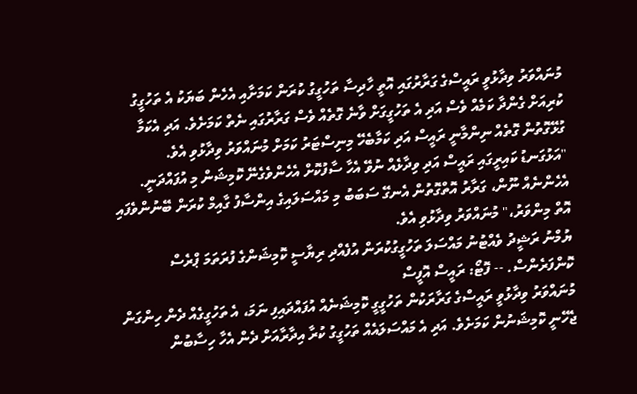މުނައްވަރު ވިދާޅުވީ ރައީސްގެ ގަރާރުގައި އޮތީ ހާދިސާ ތަހުގީގު ކުރަން ކަމަށާއި އެހެން ބަޔަކު އެ ތަހުގީގު ކުރިއަށް ގެންދާ ކަމެއް ވެސް އަދި އެ ތަހުގީގަށް ވާނެ ގޮތެއް ވެސް ގަރާރުގައި ނެތް ކަމަށެވެ. އަދި އެކަމާ ގުޅޭގޮތުން ގޮތެއް ނިންމާނީ ރައީސް އަދި ކަމާބެހޭ މިނިސްޓަރު ކަމަށް މުނައްވަރު ވިދާޅުވި އެވެ.
"އަޅުގަނޑު ކައިރީގައި ރައީސް އަދި ވިދާޅެއް ނުވޭ އެހާ ސާފުކޮށް އެހެންވެގެނޭ ކޮމިޝަން މި އުފައްދަނީ. އެހެންނެއް ނޫން، ގަރާރު އޮތްގޮތުން އެނގޭ ސަބަބު މި މައްސަލައިގެ އިންސާފު ގާއިމް ކުރަން ބޭނުންވެފައި އޮތް މިންވަރު،" މުނައްވަރު ވިދާޅުވި އެވެ.
ޔުމްނު ރަޝީދު ވެއްޓުނު މައްސަލަ ތަހުގީގުކުރަން އުފެއްދި ރިޔާސީ ކޮމިޝަންގެ ފުރަތަމަ ޕްރެސް ކޮންފަރެންސް. -- ފޮޓޯ: ރައީސް އޮފީސް
މުނައްވަރު ވިދާޅުވީ ރައީސްގެ ގަރާރަކުން ތަހުގީގީ ކޮމިޝަނެއް އުފައްދައިފި ނަމަ، އެ ތަހުގީގެއް ދެން ހިންގަން ޖެހޭނީ ކޮމިޝަނުން ކަމަށެވެ. އަދި އެ މައްސަލައެއް ތަހުގީގު ކުރާ އިދާރާއަށް ދެން އެހާ ހިސާބުން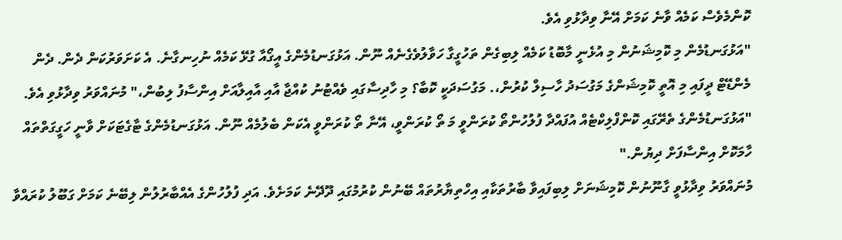ކޮންމެވެސް ކަމެއް ވާނެ ކަމަށް އޭނާ ވިދާޅުވި އެވެ.
"އަޅުގަނޑުމެން މި ކޮމިޝަނުން މި އުޅެނީ މާބޮޑު ކަމެއް ލިބިގެން ތަހުގީގާ ހަވާލުވެގެނެއް ނޫން. އަޅުގަނޑުމެންގެ އީގޯއާ ގުޅޭ ކަމެއް ނުހިނގާނެ. އެ ކަށަވަރުކަން ދެން. ދެން މެންޑޭޓް ދީފައި މި އޮތީ ކޮމިޝަންގެ މަގުސަދު ހާސިލް ކުރުން،. މަގުސަދަކީ ކޮބާ؟ މި ހާދިސާގައި ވެއްޓުނު ކުއްޖާ އާއި އާއިލާއަށް އިންސާފު ލިބުން،" މުނައްވަރު ވިދާޅުވި އެވެ.
"އަޅުގަނޑުމެންގެ ތެރޭގައި ކޮންފްލިކްޓެއް އުފައްދާ ފުލުހުންތޯ ކުރަންވީ މަ ތޯ ކުރަންވީ، އޭނާ ތޯ ކުރަންވީ އެކަން ބެލުމެއް ނޫން. އަޅުގަނޑުމެންގެ ޓާގެޓަކަށް ވާނީ ހަގީގަތްތައް ހާމަކޮށް އިންސާފަށް ދިޔުން."
މުނައްވަރު ވިދާޅުވީ ގާނޫނުން ކޮމިޝަނަށް ލިބިފައިވާ ބާރުތަކާއި އިހްތިޔާރުތައް ބޭނުން ކުރުމުގައި ދޫދޭނެ ކަމަށެވެ. އަދި ފުލުހުންގެ އެއްބާރުލުން ލިބޭނެ ކަމަށް ގަބޫލު ކުރައްވާ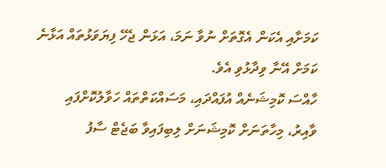ކަމަށާއި އެކަން އެގޮތަށް ނުވާ ނަމަ، އަޅަން ޖެހޭ ފިޔަވަޅުތައް އަޅާނެ ކަމަށް އޭނާ ވިދާޅުވި އެވެ.
ހާއްސަ ކޮމިޝަނެއް އުފައްދައި، މަސައްކަތްތައް ހަވާލުކޮށްފައި ވާއިރު، މިހާތަނަށް ކޮމިޝަނަށް ލިބިފައިވާ ބަޖެޓް ސާފު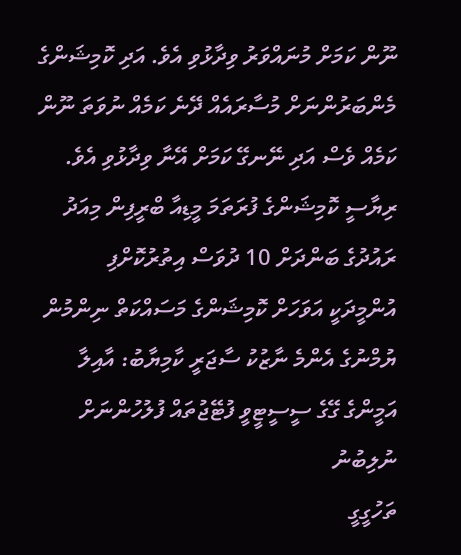ނޫން ކަމަށް މުނައްވަރު ވިދާޅުވި އެވެ. އަދި ކޮމިޝަންގެ މެންބަރުންނަށް މުސާރައެއް ދޭނެ ކަމެއް ނުވަތަ ނޫން ކަމެއް ވެސް އަދި ނޭނގޭ ކަމަށް އޭނާ ވިދާޅުވި އެވެ.
ރިޔާސީ ކޮމިޝަންގެ ފުރަތަމަ މީޑިއާ ބްރީފިން މިއަދު
ރައުދުގެ ބަންދަށް 10 ދުވަސް އިތުރުކޮށްފި
އުންމީދަކީ އަވަހަށް ކޮމިޝަންގެ މަސައްކަތް ނިންމުން
ޔުމްނުގެ އެންމެ ނާޒުކު ސާޖަރީ ކާމިޔާބު: އާއިލާ
އަމީންގެ ގޭގެ ސީސީޓީވީ ފުޓޭޖުތައް ފުލުހުންނަށް ނުލިބުނު
ތަހުގީގީ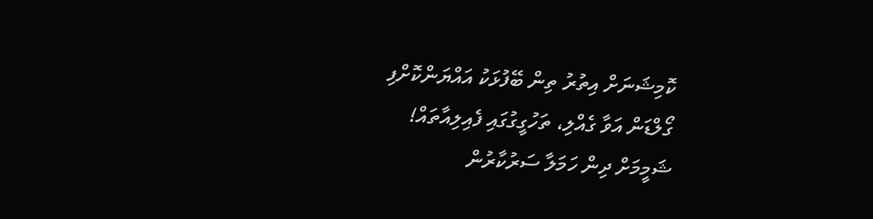ކޮމިޝަނަށް އިތުރު ތިން ބޭފުޅަކު އައްޔަންކޮށްފި
ގޯލްޑަން އަވާ ގެއްލި، ތަހުގީގުގައި ފެއިލިއާތައް!
ޝަމީމަށް ދިން ހަމަލާ ސަރުކާރުން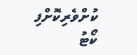ކުށްވެރިކޮށްފި
ކޯޓު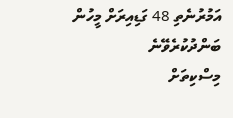އަމުރުނެތި 48 ގަޑިއިރަށް މީހުން ބަންދުކުރެވޭނެ
މިސްކިތަށް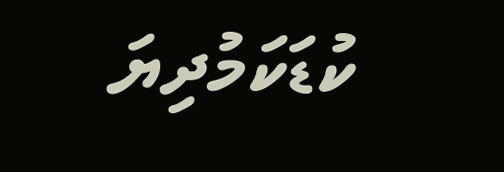ކުޑަކަމުދިޔަ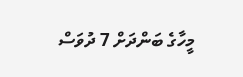މީހާގެ ބަންދަށް 7 ދުވަސް